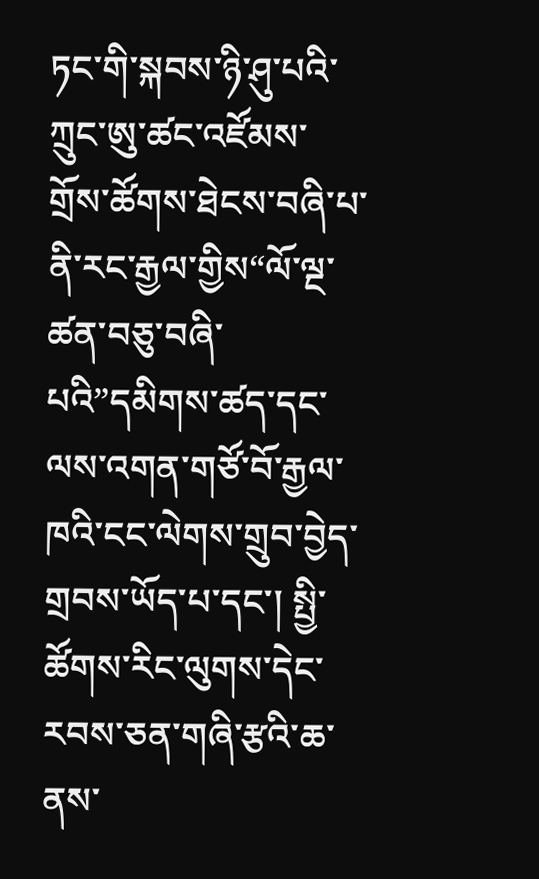ཏང་གི་སྐབས་ཉི་ཤུ་པའི་ཀྲུང་ཨུ་ཚང་འཛོམས་གྲོས་ཚོགས་ཐེངས་བཞི་པ་ནི་རང་རྒྱལ་གྱིས“ལོ་ལྔ་ཚན་བཅུ་བཞི་པའི”དམིགས་ཚད་དང་ལས་འགན་གཙོ་བོ་རྒྱལ་ཁའི་ངང་ལེགས་གྲུབ་བྱེད་གྲབས་ཡོད་པ་དང་། སྤྱི་ཚོགས་རིང་ལུགས་དེང་རབས་ཅན་གཞི་རྩའི་ཆ་ནས་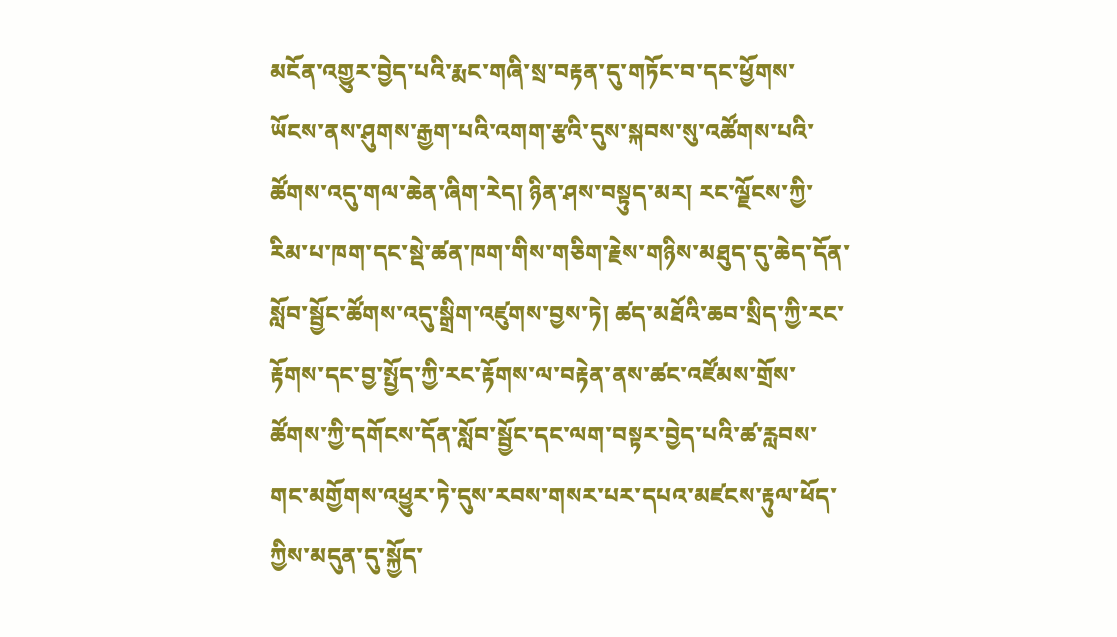མངོན་འགྱུར་བྱེད་པའི་རྨང་གཞི་སྲ་བརྟན་དུ་གཏོང་བ་དང་ཕྱོགས་ཡོངས་ནས་ཤུགས་རྒྱག་པའི་འགག་རྩའི་དུས་སྐབས་སུ་འཚོགས་པའི་ཚོགས་འདུ་གལ་ཆེན་ཞིག་རེད། ཉིན་ཤས་བསྟུད་མར། རང་ལྗོངས་ཀྱི་རིམ་པ་ཁག་དང་སྡེ་ཚན་ཁག་གིས་གཅིག་རྗེས་གཉིས་མཐུད་དུ་ཆེད་དོན་སློབ་སྦྱོང་ཚོགས་འདུ་སྒྲིག་འཛུགས་བྱས་ཏེ། ཚད་མཐོའི་ཆབ་སྲིད་ཀྱི་རང་རྟོགས་དང་བྱ་སྤྱོད་ཀྱི་རང་རྟོགས་ལ་བརྟེན་ནས་ཚང་འཛོམས་གྲོས་ཚོགས་ཀྱི་དགོངས་དོན་སློབ་སྦྱོང་དང་ལག་བསྟར་བྱེད་པའི་ཚ་རླབས་གང་མགྱོགས་འཕྱུར་ཏེ་དུས་རབས་གསར་པར་དཔའ་མཛངས་རྟུལ་ཕོད་ཀྱིས་མདུན་དུ་སྐྱོད་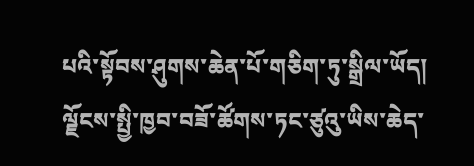པའི་སྟོབས་ཤུགས་ཆེན་པོ་གཅིག་ཏུ་སྒྲིལ་ཡོད།
ལྗོངས་སྤྱི་ཁྱབ་བཟོ་ཚོགས་ཏང་ཙུའུ་ཡིས་ཆེད་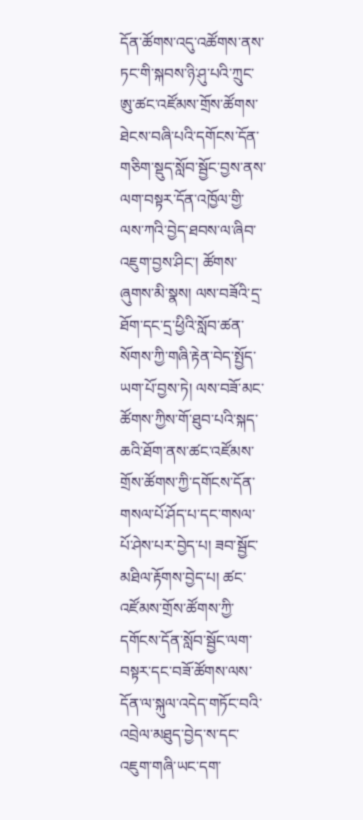དོན་ཚོགས་འདུ་འཚོགས་ནས་ཏང་གི་སྐབས་ཉི་ཤུ་པའི་ཀྲུང་ཨུ་ཚང་འཛོམས་གྲོས་ཚོགས་ཐེངས་བཞི་པའི་དགོངས་དོན་གཅིག་སྡུད་སློབ་སྦྱོང་བྱས་ནས་ལག་བསྟར་དོན་འཁྱོལ་གྱི་ལས་ཀའི་བྱེད་ཐབས་ལ་ཞིབ་འཇུག་བྱས་ཤིང་། ཚོགས་ཞུགས་མི་སྣས། ལས་བཟོའི་དྲ་ཐོག་དང་དྲ་ཕྱིའི་སློབ་ཚན་སོགས་ཀྱི་གཞི་རྟེན་བེད་སྤྱོད་ཡག་པོ་བྱས་ཏེ། ལས་བཟོ་མང་ཚོགས་ཀྱིས་གོ་ཐུབ་པའི་སྐད་ཆའི་ཐོག་ནས་ཚང་འཛོམས་གྲོས་ཚོགས་ཀྱི་དགོངས་དོན་གསལ་པོ་ཤོད་པ་དང་གསལ་པོ་ཤེས་པར་བྱེད་པ། ཟབ་སྦྱོང་མཐིལ་རྟོགས་བྱེད་པ། ཚང་འཛོམས་གྲོས་ཚོགས་ཀྱི་དགོངས་དོན་སློབ་སྦྱོང་ལག་བསྟར་དང་བཟོ་ཚོགས་ལས་དོན་ལ་སྐུལ་འདེད་གཏོང་བའི་འབྲེལ་མཐུད་བྱེད་ས་དང་འཇུག་གཞི་ཡང་དག་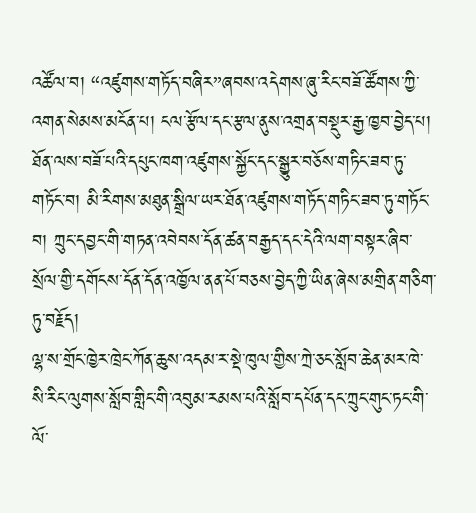འཚོལ་བ། “འཛུགས་གཏོད་བཞིར”ཞབས་འདེགས་ཞུ་རིང་བཟོ་ཚོགས་ཀྱི་འགན་སེམས་མངོན་པ། ངལ་རྩོལ་དང་རྩལ་ནུས་འགྲན་བསྡུར་རྒྱ་ཁྱབ་བྱེད་པ། ཐོན་ལས་བཟོ་པའི་དཔུང་ཁག་འཛུགས་སྐྱོང་དང་སྒྱུར་བཅོས་གཏིང་ཟབ་ཏུ་གཏོང་བ། མི་རིགས་མཐུན་སྒྲིལ་ཡར་ཐོན་འཛུགས་གཏོད་གཏིང་ཟབ་ཏུ་གཏོང་བ། ཀྲུང་དབྱང་གི་གཏན་འབེབས་དོན་ཚན་བརྒྱད་དང་དེའི་ལག་བསྟར་ཞིབ་སྲོལ་གྱི་དགོངས་དོན་དོན་འཁྱོལ་ནན་པོ་བཅས་བྱེད་ཀྱི་ཡིན་ཞེས་མགྲིན་གཅིག་ཏུ་བརྗོད།
ལྷ་ས་གྲོང་ཁྱེར་ཁྲེང་ཀོན་ཆུས་འདམ་ར་སྡེ་ཁུལ་གྱིས་ཀྲེ་ཅང་སློབ་ཆེན་མར་ཁེ་སི་རིང་ལུགས་སློབ་གླིང་གི་འབུམ་རམས་པའི་སློབ་དཔོན་དང་ཀྲུང་གུང་ཏང་གི་ལོ་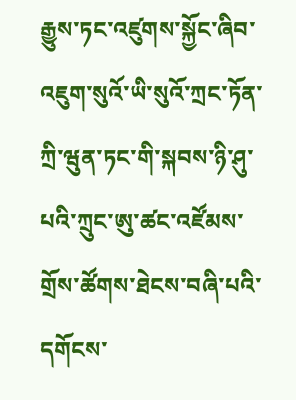རྒྱུས་ཏང་འཛུགས་སྐྱོང་ཞིབ་འཇུག་སུའོ་ཡི་སུའོ་ཀྲང་ཏོན་ཀྲི་ཝུན་ཏང་གི་སྐབས་ཉི་ཤུ་པའི་ཀྲུང་ཨུ་ཚང་འཛོམས་གྲོས་ཚོགས་ཐེངས་བཞི་པའི་དགོངས་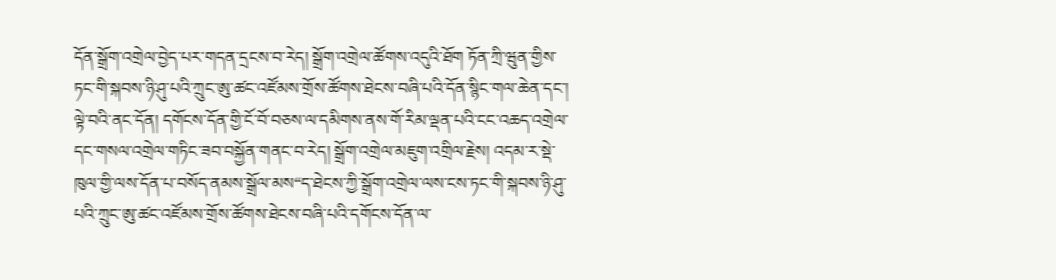དོན་སྒྲོག་འགྲེལ་བྱེད་པར་གདན་དྲངས་བ་རེད། སྒྲོག་འགྲེལ་ཚོགས་འདུའི་ཐོག ཏོན་ཀྲི་ཝུན་གྱིས་ཏང་གི་སྐབས་ཉི་ཤུ་པའི་ཀྲུང་ཨུ་ཚང་འཛོམས་གྲོས་ཚོགས་ཐེངས་བཞི་པའི་དོན་སྙིང་གལ་ཆེན་དང་། ལྟེ་བའི་ནང་དོན། དགོངས་དོན་གྱི་ངོ་བོ་བཅས་ལ་དམིགས་ནས་གོ་རིམ་ལྡན་པའི་ངང་འཆད་འགྲེལ་དང་གསལ་འགྲེལ་གཏིང་ཟབ་བསྐྱོན་གནང་བ་རེད། སྒྲོག་འགྲེལ་མཇུག་འགྲིལ་རྗེས། འདམ་ར་སྡེ་ཁུལ་གྱི་ལས་དོན་པ་བསོད་ནམས་སྒྲོལ་མས“ད་ཐེངས་ཀྱི་སྒྲོག་འགྲེལ་ལས་ངས་ཏང་གི་སྐབས་ཉི་ཤུ་པའི་ཀྲུང་ཨུ་ཚང་འཛོམས་གྲོས་ཚོགས་ཐེངས་བཞི་པའི་དགོངས་དོན་ལ་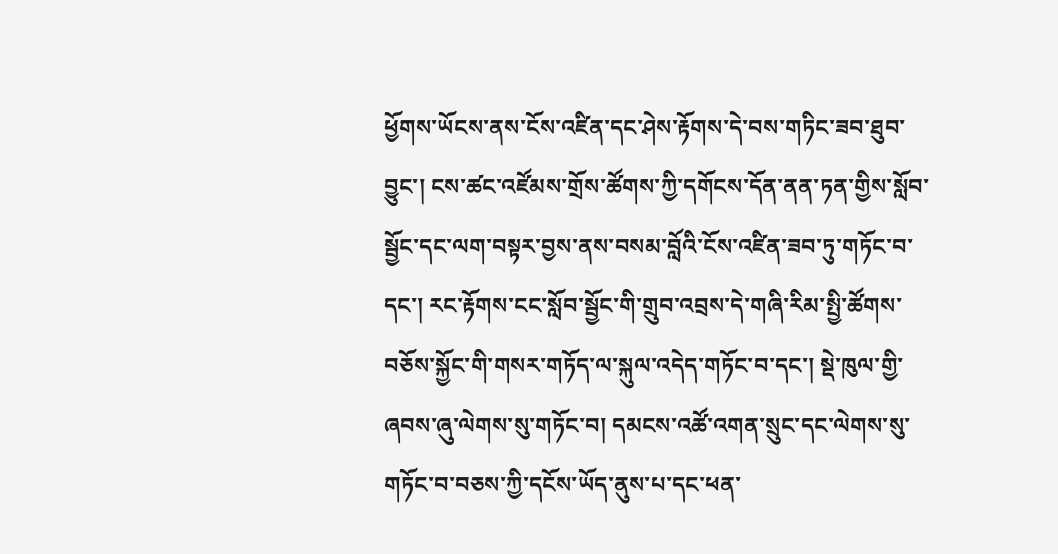ཕྱོགས་ཡོངས་ནས་ངོས་འཛིན་དང་ཤེས་རྟོགས་དེ་བས་གཏིང་ཟབ་ཐུབ་བྱུང་། ངས་ཚང་འཛོམས་གྲོས་ཚོགས་ཀྱི་དགོངས་དོན་ནན་ཏན་གྱིས་སློབ་སྦྱོང་དང་ལག་བསྟར་བྱས་ནས་བསམ་བློའི་ངོས་འཛིན་ཟབ་ཏུ་གཏོང་བ་དང་། རང་རྟོགས་ངང་སློབ་སྦྱོང་གི་གྲུབ་འབྲས་དེ་གཞི་རིམ་སྤྱི་ཚོགས་བཅོས་སྐྱོང་གི་གསར་གཏོད་ལ་སྐུལ་འདེད་གཏོང་བ་དང་། སྡེ་ཁུལ་གྱི་ཞབས་ཞུ་ལེགས་སུ་གཏོང་བ། དམངས་འཚོ་འགན་སྲུང་དང་ལེགས་སུ་གཏོང་བ་བཅས་ཀྱི་དངོས་ཡོད་ནུས་པ་དང་ཕན་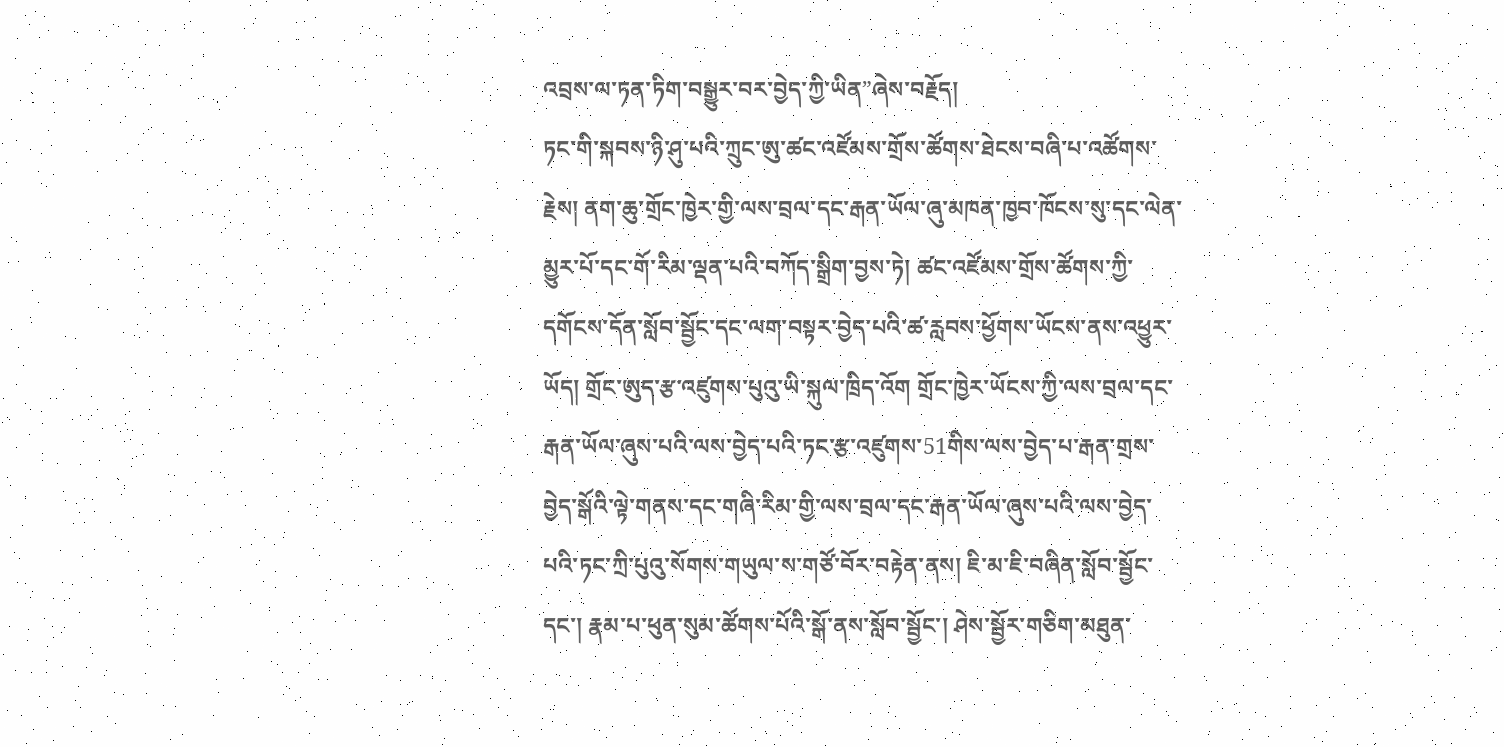འབྲས་ལ་ཏན་ཏིག་བསྒྱུར་བར་བྱེད་ཀྱི་ཡིན”ཞེས་བརྗོད།
ཏང་གི་སྐབས་ཉི་ཤུ་པའི་ཀྲུང་ཨུ་ཚང་འཛོམས་གྲོས་ཚོགས་ཐེངས་བཞི་པ་འཚོགས་རྗེས། ནག་ཆུ་གྲོང་ཁྱེར་གྱི་ལས་བྲལ་དང་རྒན་ཡོལ་ཞུ་མཁན་ཁྱབ་ཁོངས་སུ་དང་ལེན་མྱུར་པོ་དང་གོ་རིམ་ལྡན་པའི་བཀོད་སྒྲིག་བྱས་ཏེ། ཚང་འཛོམས་གྲོས་ཚོགས་ཀྱི་དགོངས་དོན་སློབ་སྦྱོང་དང་ལག་བསྟར་བྱེད་པའི་ཚ་རླབས་ཕྱོགས་ཡོངས་ནས་འཕྱུར་ཡོད། གྲོང་ཨུད་རྩ་འཛུགས་པུའུ་ཡི་སྐུལ་ཁྲིད་འོག གྲོང་ཁྱེར་ཡོངས་ཀྱི་ལས་བྲལ་དང་རྒན་ཡོལ་ཞུས་པའི་ལས་བྱེད་པའི་ཏང་རྩ་འཛུགས་51གིས་ལས་བྱེད་པ་རྒན་གྲས་བྱེད་སྒོའི་ལྟེ་གནས་དང་གཞི་རིམ་གྱི་ལས་བྲལ་དང་རྒན་ཡོལ་ཞུས་པའི་ལས་བྱེད་པའི་ཏང་ཀྲི་པུའུ་སོགས་གཡུལ་ས་གཙོ་བོར་བརྟེན་ནས། ཇི་མ་ཇི་བཞིན་སློབ་སྦྱོང་དང་། རྣམ་པ་ཕུན་སུམ་ཚོགས་པོའི་སྒོ་ནས་སློབ་སྦྱོང་། ཤེས་སྦྱོར་གཅིག་མཐུན་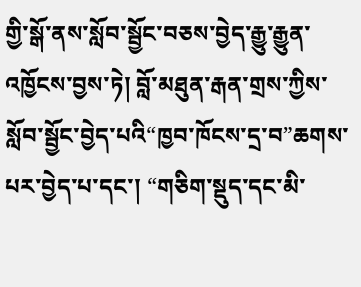གྱི་སྒོ་ནས་སློབ་སྦྱོང་བཅས་བྱེད་རྒྱུ་རྒྱུན་འཁྱོངས་བྱས་ཏེ། བློ་མཐུན་རྒན་གྲས་ཀྱིས་སློབ་སྦྱོང་བྱེད་པའི“ཁྱབ་ཁོངས་དྲ་བ”ཆགས་པར་བྱེད་པ་དང་། “གཅིག་སྡུད་དང་མི་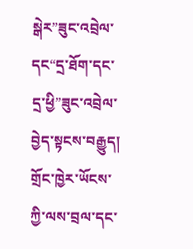སྒེར”ཟུང་འབྲེལ་དང“དྲ་ཐོག་དང་དྲ་ཕྱི”ཟུང་འབྲེལ་བྱེད་སྟངས་བརྒྱུད། གྲོང་ཁྱེར་ཡོངས་ཀྱི་ལས་བྲལ་དང་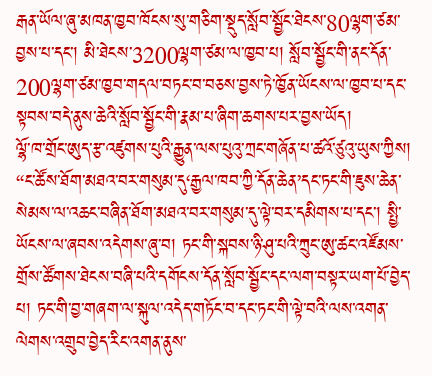རྒན་ཡོལ་ཞུ་མཁན་ཁྱབ་ཁོངས་སུ་གཅིག་སྡུད་སློབ་སྦྱོང་ཐེངས་80ལྷག་ཙམ་བྱས་པ་དང་། མི་ཐེངས་3200ལྷག་ཙམ་ལ་ཁྱབ་པ། སློབ་སྦྱོང་གི་ནང་དོན་200ལྷག་ཙམ་ཁྱབ་གདལ་བཏང་བ་བཅས་བྱས་ཏེ་ཁྱོན་ཡོངས་ལ་ཁྱབ་པ་དང་སྟབས་བདེ་ནུས་ཆེའི་སློབ་སྦྱོང་གི་རྣམ་པ་ཞིག་ཆགས་པར་བྱས་ཡོད།
ལྷོ་ཁ་གྲོང་ཨུད་རྩ་འཛུགས་པུའི་རྒྱུན་ལས་པུའུ་ཀྲང་གཞོན་པ་ཚའོ་ཙུའུ་ཡུས་ཀྱིས། “ང་ཚོས་ཐོག་མཐའ་བར་གསུམ་དུ‘རྒྱལ་ཁབ་ཀྱི་དོན་ཆེན’དང་ཏང་གི་ཇུས་ཆེན་སེམས་ལ་འཆང་བཞིན་ཐོག་མཐའ་བར་གསུམ་དུ་ལྟེ་བར་དམིགས་པ་དང་། སྤྱི་ཡོངས་ལ་ཞབས་འདེགས་ཞུ་བ། ཏང་གི་སྐབས་ཉི་ཤུ་པའི་ཀྲུང་ཨུ་ཚང་འཛོམས་གྲོས་ཚོགས་ཐེངས་བཞི་པའི་དགོངས་དོན་སློབ་སྦྱོང་དང་ལག་བསྟར་ཡག་པོ་བྱེད་པ། ཏང་གི་བྱ་གཞག་ལ་སྐུལ་འདེད་གཏོང་བ་དང་ཏང་གི་ལྟེ་བའི་ལས་འགན་ལེགས་འགྲུབ་བྱེད་རིང་འགན་ནུས་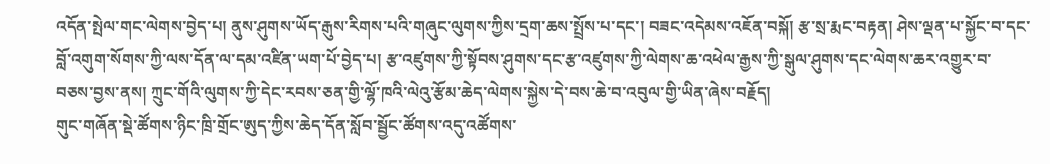འདོན་སྤེལ་གང་ལེགས་བྱེད་པ། ནུས་ཤུགས་ཡོད་རྒུས་རིགས་པའི་གཞུང་ལུགས་ཀྱིས་དྲག་ཆས་སྤྲོས་པ་དང་། བཟང་འདེམས་འཇོན་བསྐོ། རྩ་སྲ་རྨང་བརྟན། ཤེས་ལྡན་པ་སྐྱོང་བ་དང་བློ་འགུག་སོགས་ཀྱི་ལས་དོན་ལ་དམ་འཛིན་ཡག་པོ་བྱེད་པ། རྩ་འཛུགས་ཀྱི་སྟོབས་ཤུགས་དང་རྩ་འཛུགས་ཀྱི་ལེགས་ཆ་འཕེལ་རྒྱས་ཀྱི་སྒུལ་ཤུགས་དང་ལེགས་ཆར་འགྱུར་བ་བཅས་བྱས་ནས། ཀྲུང་གོའི་ལུགས་ཀྱི་དེང་རབས་ཅན་གྱི་ལྷོ་ཁའི་ལེའུ་རྩོམ་ཆེད་ལེགས་སྐྱེས་དེ་བས་ཆེ་བ་འབུལ་གྱི་ཡིན་ཞེས་བརྗོད།
གུང་གཞོན་སྡེ་ཚོགས་ཉིང་ཁྲི་གྲོང་ཨུད་ཀྱིས་ཆེད་དོན་སློབ་སྦྱོང་ཚོགས་འདུ་འཚོགས་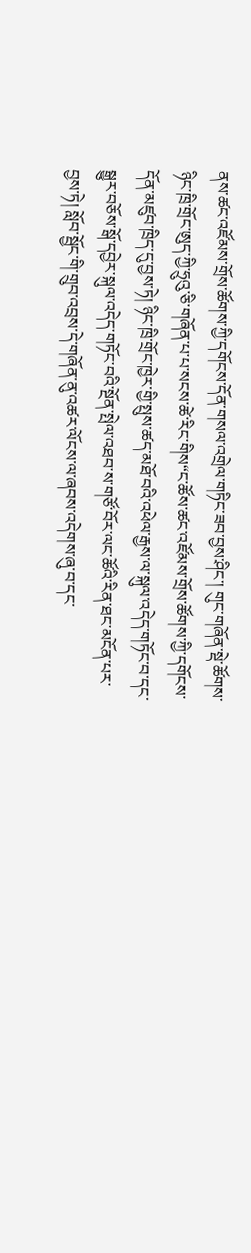ནས་ཚང་འཛོམས་གྲོས་ཚོགས་ཀྱི་དགོངས་དོན་གསལ་འགྲེལ་གཏིང་ཟབ་བྱས་ཤིང་། གུང་གཞོན་སྡེ་ཚོགས་ཉིང་ཁྲི་གྲོང་ཨུད་ཀྱི་ཧྲུའུ་ཅི་གཞོན་པ་པ་སངས་ཚེ་རིང་གིས“ང་ཚོས་ཚང་འཛོམས་གྲོས་ཚོགས་ཀྱི་དགོངས་དོན་མཛུབ་ཁྲིད་དུ་བྱས་ཏེ། ཉིང་ཁྲི་གྲོང་ཁྱེར་གྱི་སྤུས་ཚད་མཐོ་བའི་འཕེལ་རྒྱས་ལ་སྐུལ་འདེད་གཏོང་བ་དང་སྒྱུར་བཅོས་སྒོ་དབྱེར་སྐུལ་འདེད་གཏོང་བའི་སྔོན་སྤེལ་འཐབ་ས་གཙོ་བོར་ལང་ཚོའི་རིན་ཐང་མངོན་པར་བྱས་ཏེ། སློབ་སྦྱོང་གི་གྲུབ་འབྲས་དེ་གཞོན་ནུ་འཚར་ལོངས་ལ་ཞབས་འདེགས་ཞུ་བ་དང་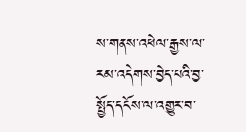ས་གནས་འཕེལ་རྒྱས་ལ་རམ་འདེགས་བྱེད་པའི་བྱ་སྤྱོད་དངོས་ལ་འགྱུར་བ་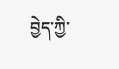བྱེད་ཀྱི་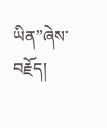ཡིན”ཞེས་བརྗོད།